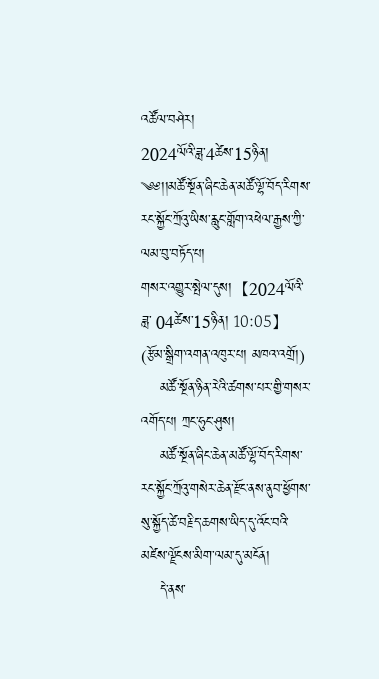འཚོལ་བཤེར།
2024ལོའི་ཟླ་4ཚེས་15ཉིན།
༄༅།།མཚོ་སྔོན་ཞིང་ཆེན་མཚོ་ལྷོ་བོད་རིགས་རང་སྐྱོང་ཀྲོའུ་ཡིས་རླུང་གློག་འཕེལ་རྒྱས་ཀྱི་ལམ་བུ་བཏོད་པ།
གསར་འགྱུར་སྤེལ་དུས།  【2024ལོའི་ཟླ་ 04ཚེས་15ཉིན། 10:05】   (རྩོམ་སྒྲིག་འགན་འཁུར་པ། མཁའ་འགྲོ།)
    མཚོ་སྔོན་ཉིན་རེའི་ཚགས་པར་གྱི་གསར་འགོད་པ། ཀྲང་ཧུང་ཤུས།
    མཚོ་སྔོན་ཞིང་ཆེན་མཚོ་ལྷོ་བོད་རིགས་རང་སྐྱོང་ཀྲོའུ་གསེར་ཆེན་རྫོང་ནས་ནུབ་ཕྱོགས་སུ་སྐྱོད་ཚེ་བརྗིད་ཆགས་ཡིད་དུ་འོང་བའི་མཛེས་ལྗོངས་མིག་ལམ་དུ་མངོན།
    དེ་ནས་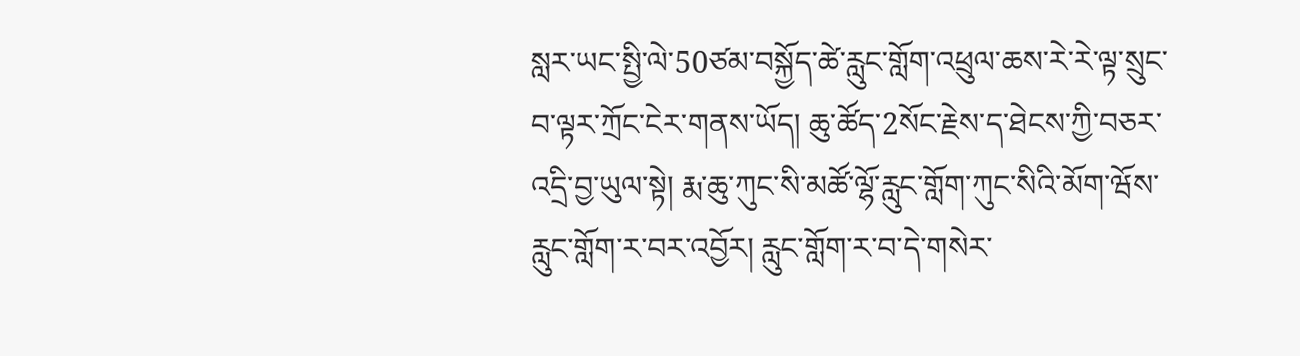སླར་ཡང་སྤྱི་ལེ་50ཙམ་བསྐྱོད་ཚེ་རླུང་གློག་འཕྲུལ་ཆས་རེ་རེ་ལྟ་སྲུང་བ་ལྟར་ཀྲོང་ངེར་གནས་ཡོད། ཆུ་ཚོད་2སོང་རྗེས་ད་ཐེངས་ཀྱི་བཅར་འདྲི་བྱ་ཡུལ་སྟེ། རྨ་ཆུ་ཀུང་སི་མཚོ་ལྷོ་རླུང་གློག་ཀུང་སིའི་མོག་ཝོས་རླུང་གློག་ར་བར་འབྱོར། རླུང་གློག་ར་བ་དེ་གསེར་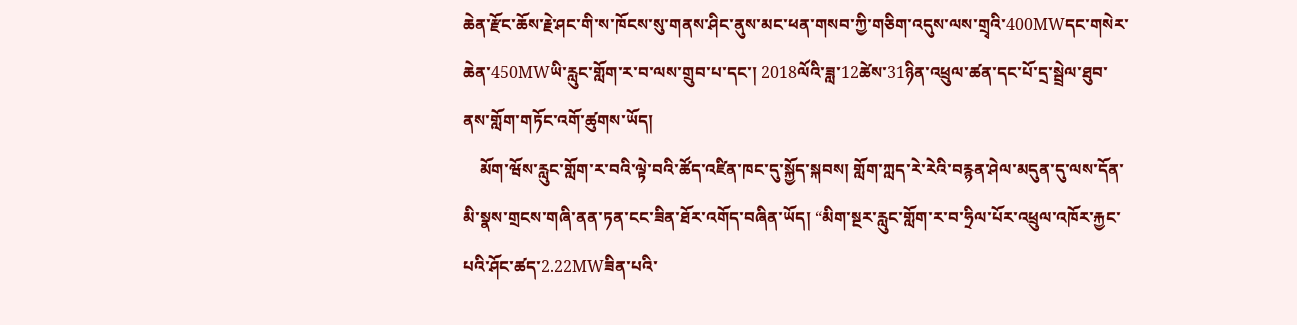ཆེན་རྫོང་ཆོས་རྗེ་ཤང་གི་ས་ཁོངས་སུ་གནས་ཤིང་ནུས་མང་ཕན་གསབ་ཀྱི་གཅིག་འདུས་ལས་གྲྭའི་400MWདང་གསེར་ཆེན་450MWཡི་རླུང་གློག་ར་བ་ལས་གྲུབ་པ་དང་། 2018ལོའི་ཟླ་12ཚེས་31ཉིན་འཕྲུལ་ཚན་དང་པོ་དྲ་སྦྲེལ་ཐུབ་ནས་གློག་གཏོང་འགོ་ཚུགས་ཡོད།
    མོག་ཝོས་རླུང་གློག་ར་བའི་ལྟེ་བའི་ཚོད་འཛིན་ཁང་དུ་སྐྱོད་སྐབས། གློག་ཀླད་རེ་རེའི་བརྙན་ཤེལ་མདུན་དུ་ལས་དོན་མི་སྣས་གྲངས་གཞི་ནན་ཏན་ངང་ཟིན་ཐོར་འགོད་བཞིན་ཡོད། “མིག་སྔར་རླུང་གློག་ར་བ་ཧྲིལ་པོར་འཕྲུལ་འཁོར་རྐྱང་པའི་ཤོང་ཚད་2.22MWཟིན་པའི་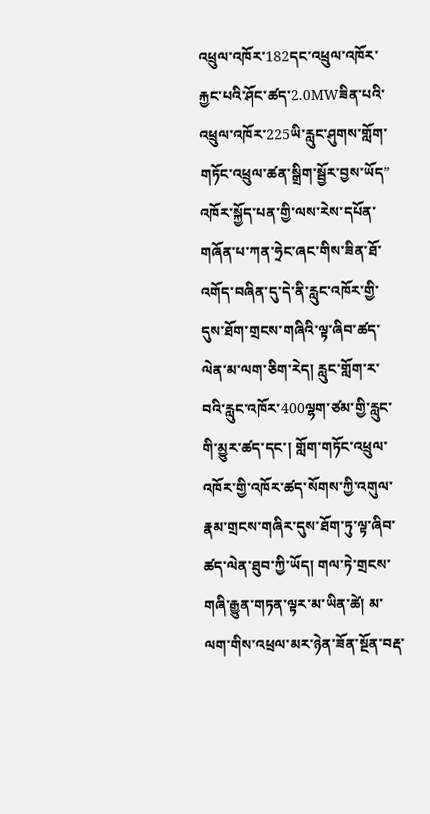འཕྲུལ་འཁོར་182དང་འཕྲུལ་འཁོར་རྐྱང་པའི་ཤོང་ཚད་2.0MWཟིན་པའི་འཕྲུལ་འཁོར་225ཡི་རླུང་ཤུགས་གློག་གཏོང་འཕྲུལ་ཚན་སྒྲིག་སྦྱོར་བྱས་ཡོད” འཁོར་སྐྱོད་པན་གྱི་ལས་རེས་དཔོན་གཞོན་པ་ཀན་ཧྲེང་ཞང་གིས་ཟིན་ཐོ་འགོད་བཞིན་དུ་དེ་ནི་རླུང་འཁོར་གྱི་དུས་ཐོག་གྲངས་གཞིའི་ལྟ་ཞིབ་ཚད་ལེན་མ་ལག་ཅིག་རེད། རླུང་གློག་ར་བའི་རླུང་འཁོར་400ལྷག་ཙམ་གྱི་རླུང་གི་མྱུར་ཚད་དང་། གློག་གཏོང་འཕྲུལ་འཁོར་གྱི་འཁོར་ཚད་སོགས་ཀྱི་འགུལ་རྣམ་གྲངས་གཞིར་དུས་ཐོག་ཏུ་ལྟ་ཞིབ་ཚད་ལེན་ཐུབ་ཀྱི་ཡོད། གལ་ཏེ་གྲངས་གཞི་རྒྱུན་གཏན་ལྟར་མ་ཡིན་ཚེ། མ་ལག་གིས་འཕྲལ་མར་ཉེན་ཟོན་སྔོན་བརྡ་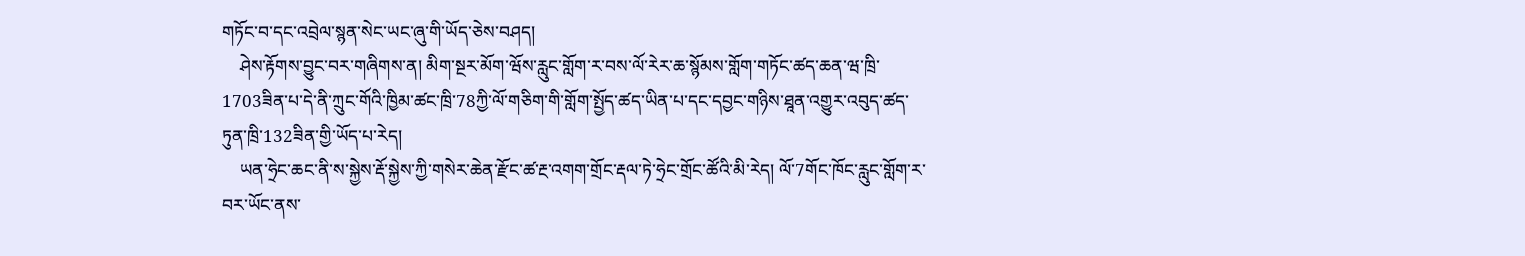གཏོང་བ་དང་འབྲེལ་སྙན་སེང་ཡང་ཞུ་གི་ཡོད་ཅེས་བཤད།
    ཤེས་རྟོགས་བྱུང་བར་གཞིགས་ན། མིག་སྔར་མོག་ཝོས་རླུང་གློག་ར་བས་ལོ་རེར་ཆ་སྙོམས་གློག་གཏོང་ཚད་ཆན་ཝ་ཁྲི་1703ཟིན་པ་དེ་ནི་ཀྲུང་གོའི་ཁྱིམ་ཚང་ཁྲི་78ཀྱི་ལོ་གཅིག་གི་གློག་སྤྱོད་ཚད་ཡིན་པ་དང་དབྱང་གཉིས་ཐཱན་འགྱུར་འབུད་ཚད་ཏུན་ཁྲི་132ཟིན་གྱི་ཡོད་པ་རེད།
    ཡན་ཧྲེང་ཆང་ནི་ས་སྐྱེས་རྡོ་སྐྱེས་ཀྱི་གསེར་ཆེན་རྫོང་ཚ་རྔ་འགག་གྲོང་རྡལ་ཏེ་ཧྲེང་གྲོང་ཚོའི་མི་རེད། ལོ་7གོང་ཁོང་རླུང་གློག་ར་བར་ཡོང་ནས་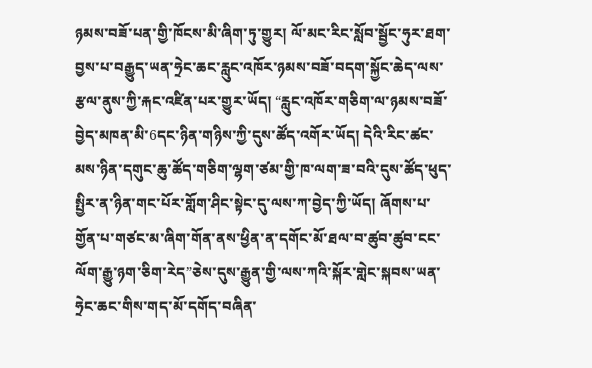ཉམས་བཟོ་པན་གྱི་ཁོངས་མི་ཞིག་ཏུ་གྱུར། ལོ་མང་རིང་སློབ་སྦྱོང་ཧུར་ཐག་བྱས་པ་བརྒྱུད་ཡན་ཧྲེང་ཆང་རླུང་འཁོར་ཉམས་བཟོ་བདག་སྐྱོང་ཆེད་ལས་རྩལ་ནུས་ཀྱི་རྐང་འཛིན་པར་གྱུར་ཡོད། “རླུང་འཁོར་གཅིག་ལ་ཉམས་བཟོ་བྱེད་མཁན་མི་6དང་ཉིན་གཉིས་ཀྱི་དུས་ཚོད་འགོར་ཡོད། དེའི་རིང་ཚང་མས་ཉིན་དགུང་ཆུ་ཚོད་གཅིག་ལྷག་ཙམ་གྱི་ཁ་ལག་ཟ་བའི་དུས་ཚོད་ཕུད་སྤྱིར་ན་ཉིན་གང་པོར་གློག་ཤིང་སྟེང་དུ་ལས་ཀ་བྱེད་ཀྱི་ཡོད། ཞོགས་པ་གྱོན་པ་གཙང་མ་ཞིག་གོན་ནས་ཕྱིན་ན་དགོང་མོ་ཐལ་བ་ཚུབ་ཚུབ་ངང་ལོག་རྒྱུ་ཉག་ཅིག་རེད”ཅེས་དུས་རྒྱུན་གྱི་ལས་ཀའི་སྐོར་གླེང་སྐབས་ཡན་ཧྲེང་ཆང་གིས་གད་མོ་དགོད་བཞིན་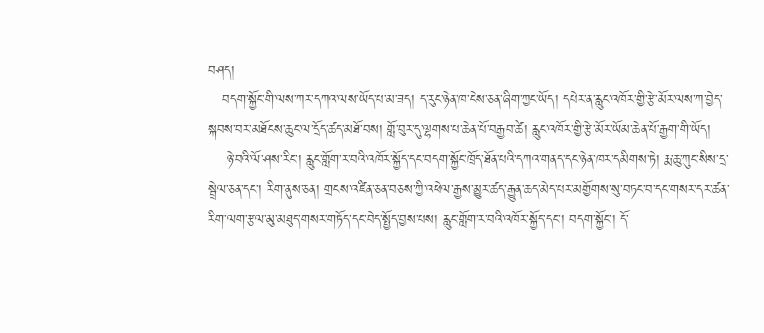བཤད།
   བདག་སྐྱོང་གི་ལས་ཀར་དཀའ་ལས་ཡོད་པ་མ་ཟད། ད་རུང་ཉེན་ཁ་ངེས་ཅན་ཞིག་ཀྱང་ཡོད། དཔེར་ན་རླུང་འཁོར་གྱི་རྩེ་མོར་ལས་ཀ་བྱེད་སྐབས་བར་མཐོངས་ཆུང་ལ་དྲོད་ཚད་མཐོ་བས། གློ་བུར་དུ་ལྷགས་པ་ཆེན་པོ་བརྒྱབ་ཚེ། རླུང་འཁོར་གྱི་རྩེ་མོར་ཡོམ་ཆེན་པོ་རྒྱག་གི་ཡོད།
    ཉེ་བའི་ལོ་ཤས་རིང་། རླུང་གློག་ར་བའི་འཁོར་སྐྱོད་དང་བདག་སྐྱོང་ཁྲོད་ཐོན་པའི་དཀའ་གནད་དང་ཉེན་ཁར་དམིགས་ཏེ། རྨ་ཆུ་ཀུང་སིས་དྲ་སྦྲེལ་ཅན་དང་། རིག་ནུས་ཅན། གྲངས་འཛིན་ཅན་བཅས་ཀྱི་འཕེལ་རྒྱས་མྱུར་ཚད་རྒྱུན་ཆད་མེད་པར་མགྱོགས་སུ་བཏང་བ་དང་གསར་དར་ཚན་རིག་ལག་རྩལ་མུ་མཐུད་གསར་གཏོད་དང་བེད་སྤྱོད་བྱས་པས། རླུང་གློག་ར་བའི་འཁོར་སྐྱོད་དང་། བདག་སྐྱོང་། དོ་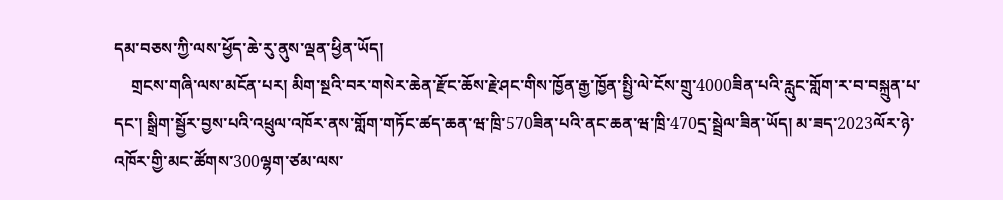དམ་བཅས་ཀྱི་ལས་ཕྱོད་ཆེ་རུ་ནུས་ལྡན་ཕྱིན་ཡོད།
    གྲངས་གཞི་ལས་མངོན་པར། མིག་སྔའི་བར་གསེར་ཆེན་རྫོང་ཆོས་རྗེ་ཤང་གིས་ཁྱོན་རྒྱ་ཁྱོན་སྤྱི་ལེ་ངོས་གྲུ་4000ཟིན་པའི་རླུང་གློག་ར་བ་བསྐྲུན་པ་དང་། སྒྲིག་སྦྱོར་བྱས་པའི་འཕྲུལ་འཁོར་ནས་གློག་གཏོང་ཚད་ཆན་ཝ་ཁྲི་570ཟིན་པའི་ནང་ཆན་ཝ་ཁྲི་470དྲ་སྦྲེལ་ཟིན་ཡོད། མ་ཟད་2023ལོར་ཉེ་འཁོར་གྱི་མང་ཚོགས་300ལྷག་ཙམ་ལས་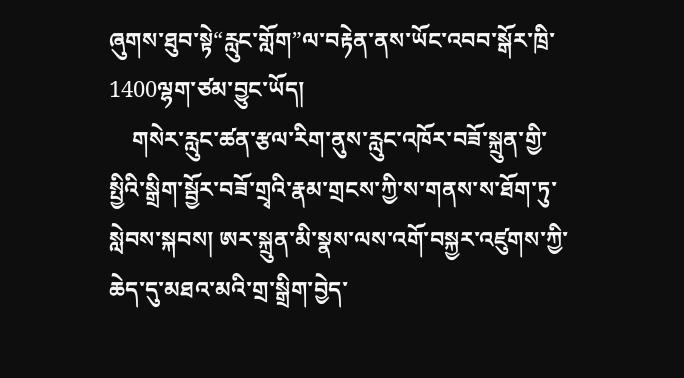ཞུགས་ཐུབ་སྟེ“རླུང་གློག”ལ་བརྟེན་ནས་ཡོང་འབབ་སྒོར་ཁྲི་1400ལྷག་ཙམ་བྱུང་ཡོད།
    གསེར་རླུང་ཚན་རྩལ་རིག་ནུས་རླུང་འཁོར་བཟོ་སྐྲུན་གྱི་སྤྱིའི་སྒྲིག་སྦྱོར་བཟོ་གྲྭའི་རྣམ་གྲངས་ཀྱི་ས་གནས་ས་ཐོག་ཏུ་སླེབས་སྐབས། ཨར་སྐྲུན་མི་སྣས་ལས་འགོ་བསྐྱར་འཛུགས་ཀྱི་ཆེད་དུ་མཐའ་མའི་གྲ་སྒྲིག་བྱེད་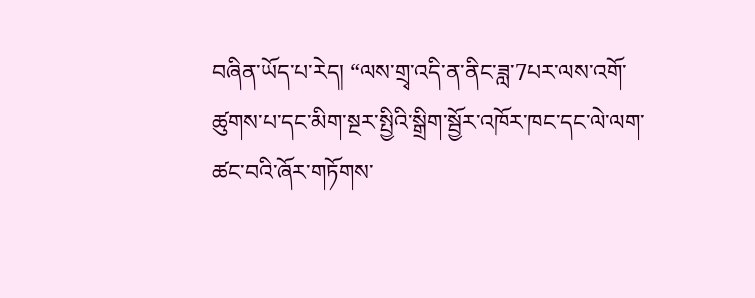བཞིན་ཡོད་པ་རེད། “ལས་གྲྭ་འདི་ན་ནིང་ཟླ་7པར་ལས་འགོ་ཚུགས་པ་དང་མིག་སྔར་སྤྱིའི་སྒྲིག་སྦྱོར་འཁོར་ཁང་དང་ལེ་ལག་ཚང་བའི་ཞོར་གཏོགས་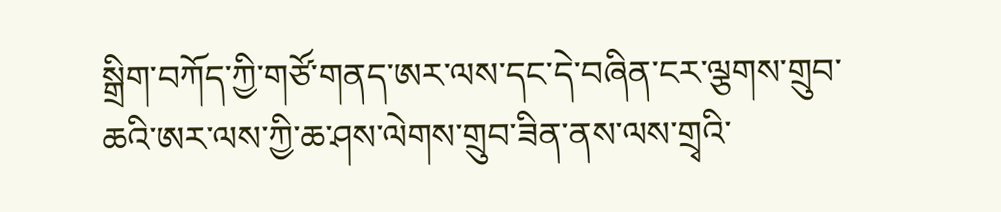སྒྲིག་བཀོད་ཀྱི་གཙོ་གནད་ཨར་ལས་དང་དེ་བཞིན་ངར་ལྕགས་གྲུབ་ཆའི་ཨར་ལས་ཀྱི་ཆ་ཤས་ལེགས་གྲུབ་ཟིན་ནས་ལས་གྲྭའི་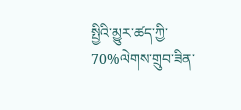སྤྱིའི་མྱུར་ཚད་ཀྱི་70%ལེགས་གྲུབ་ཟིན་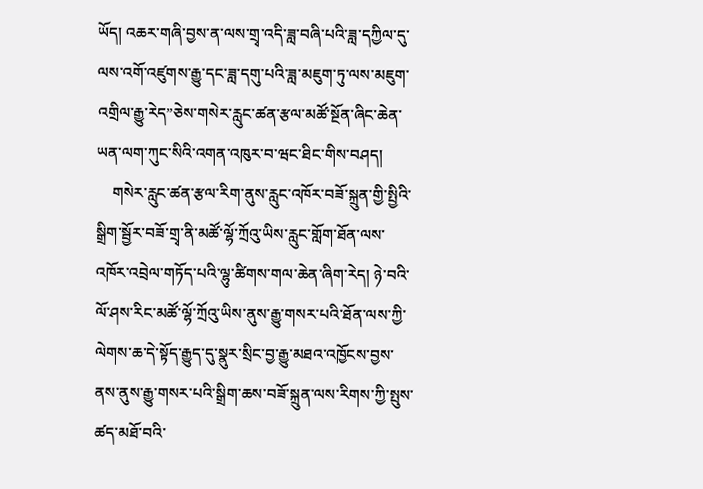ཡོད། འཆར་གཞི་བྱས་ན་ལས་གྲྭ་འདི་ཟླ་བཞི་པའི་ཟླ་དཀྱིལ་དུ་ལས་འགོ་འཛུགས་རྒྱུ་དང་ཟླ་དགུ་པའི་ཟླ་མཇུག་ཏུ་ལས་མཇུག་འགྲིལ་རྒྱུ་རེད”ཅེས་གསེར་རླུང་ཚན་རྩལ་མཚོ་སྔོན་ཞིང་ཆེན་ཡན་ལག་ཀུང་སིའི་འགན་འཁུར་བ་ཝང་ཐིང་གིས་བཤད།
    གསེར་རླུང་ཚན་རྩལ་རིག་ནུས་རླུང་འཁོར་བཟོ་སྐྲུན་གྱི་སྤྱིའི་སྒྲིག་སྦྱོར་བཟོ་གྲྭ་ནི་མཚོ་ལྷོ་ཀྲོའུ་ཡིས་རླུང་གློག་ཐོན་ལས་འཁོར་འབྲེལ་གཏོད་པའི་ལྷུ་ཚིགས་གལ་ཆེན་ཞིག་རེད། ཉེ་བའི་ལོ་ཤས་རིང་མཚོ་ལྷོ་ཀྲོའུ་ཡིས་ནུས་རྒྱུ་གསར་པའི་ཐོན་ལས་ཀྱི་ལེགས་ཆ་དེ་སྟོད་རྒྱུད་དུ་སྣུར་སྲིང་བྱ་རྒྱུ་མཐའ་འཁྱོངས་བྱས་ནས་ནུས་རྒྱུ་གསར་པའི་སྒྲིག་ཆས་བཟོ་སྐྲུན་ལས་རིགས་ཀྱི་སྤུས་ཚད་མཐོ་བའི་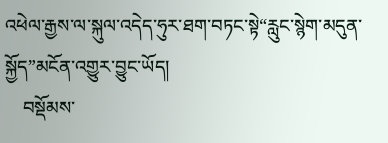འཕེལ་རྒྱས་ལ་སྐུལ་འདེད་ཧུར་ཐག་བཏང་སྟེ“རླུང་སྙེག་མདུན་སྐྱོད”མངོན་འགྱུར་བྱུང་ཡོད།
    བསྡོམས་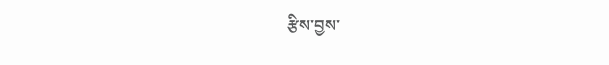རྩིས་བྱས་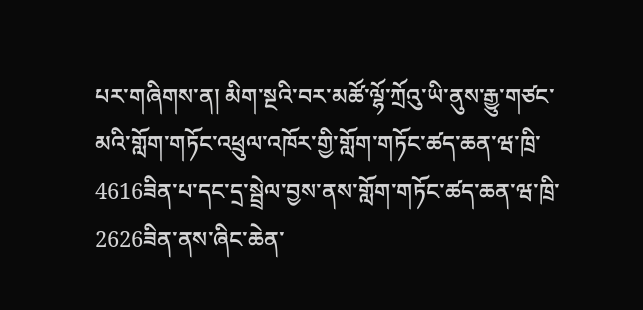པར་གཞིགས་ན། མིག་སྔའི་བར་མཚོ་ལྷོ་ཀྲོའུ་ཡི་ནུས་རྒྱུ་གཙང་མའི་གློག་གཏོང་འཕྲུལ་འཁོར་གྱི་གློག་གཏོང་ཚད་ཆན་ཝ་ཁྲི་4616ཟིན་པ་དང་དྲ་སྦྲེལ་བྱས་ནས་གློག་གཏོང་ཚད་ཆན་ཝ་ཁྲི་2626ཟིན་ནས་ཞིང་ཆེན་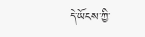དེ་ཡོངས་ཀྱི་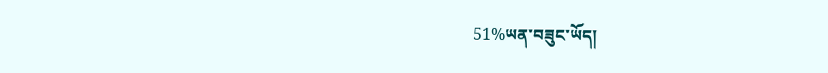51%ཡན་བཟུང་ཡོད།